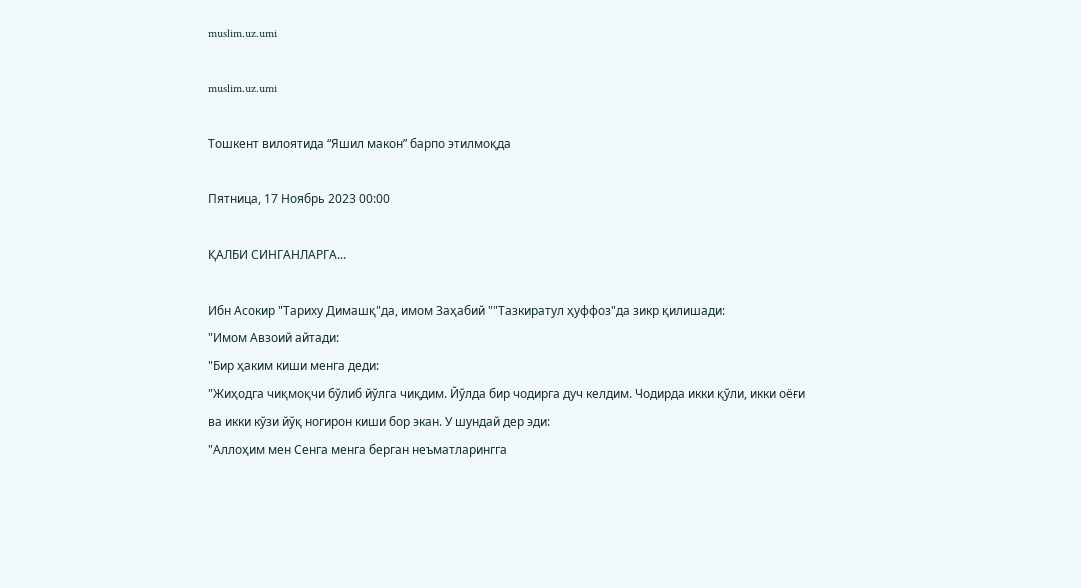muslim.uz.umi

muslim.uz.umi

Тошкент вилоятида “Яшил макон” барпо этилмоқда

Пятница, 17 Ноябрь 2023 00:00

ҚАЛБИ СИНГАНЛАРГА...

Ибн Асокир "Тариху Димашқ"да, имом Заҳабий ""Тазкиратул ҳуффоз"да зикр қилишади:
"Имом Авзоий айтади:
"Бир ҳаким киши менга деди:
"Жиҳодга чиқмоқчи бўлиб йўлга чиқдим. Йўлда бир чодирга дуч келдим. Чодирда икки қўли, икки оёғи ва икки кўзи йўқ ногирон киши бор экан. У шундай дер эди:
"Аллоҳим мен Сенга менга берган неъматларингга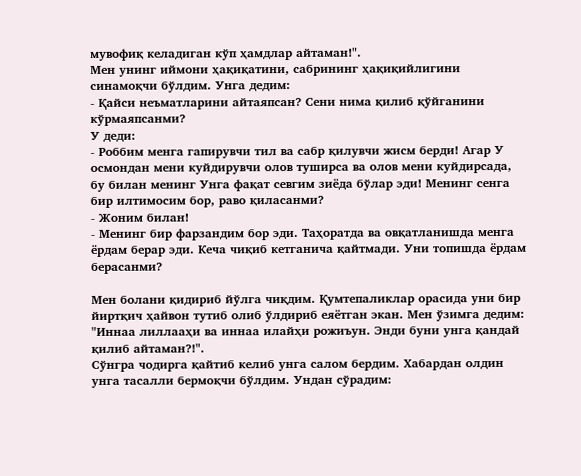мувофиқ келадиган кўп ҳамдлар айтаман!".
Мен унинг иймони ҳақиқатини, сабрининг ҳақиқийлигини синамоқчи бўлдим. Унга дедим:
- Қайси неъматларини айтаяпсан? Сени нима қилиб қўйганини кўрмаяпсанми?
У деди:
- Роббим менга гапирувчи тил ва сабр қилувчи жисм берди! Агар У осмондан мени куйдирувчи олов туширса ва олов мени куйдирсада, бу билан менинг Унга фақат севгим зиёда бўлар эди! Менинг сенга бир илтимосим бор, раво қиласанми?
- Жоним билан!
- Менинг бир фарзандим бор эди. Таҳоратда ва овқатланишда менга ёрдам берар эди. Кеча чиқиб кетганича қайтмади. Уни топишда ёрдам берасанми?

Мен болани қидириб йўлга чиқдим. Қумтепаликлар орасида уни бир йиртқич ҳайвон тутиб олиб ўлдириб еяётган экан. Мен ўзимга дедим: "Иннаа лиллааҳи ва иннаа илайҳи рожиъун. Энди буни унга қандай қилиб айтаман?!".
Сўнгра чодирга қайтиб келиб унга салом бердим. Хабардан олдин унга тасалли бермоқчи бўлдим. Ундан сўрадим: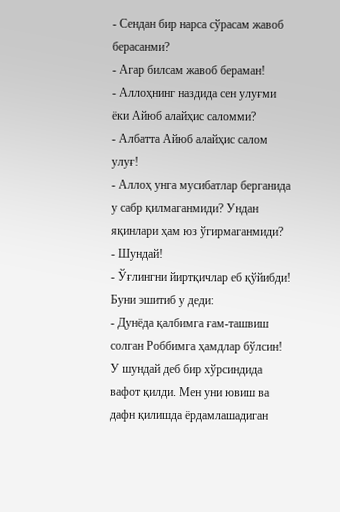- Сендан бир нарса сўрасам жавоб берасанми?
- Агар билсам жавоб бераман!
- Аллоҳнинг наздида сен улуғми ёки Айюб алайҳис саломми?
- Албатта Айюб алайҳис салом улуғ!
- Аллоҳ унга мусибатлар берганида у сабр қилмаганмиди? Ундан яқинлари ҳам юз ўгирмаганмиди?
- Шундай!
- Ўғлингни йиртқичлар еб қўйибди!
Буни эшитиб у деди:
- Дунёда қалбимга ғам-ташвиш солган Роббимга ҳамдлар бўлсин!
У шундай деб бир хўрсиндида вафот қилди. Мен уни ювиш ва дафн қилишда ёрдамлашадиган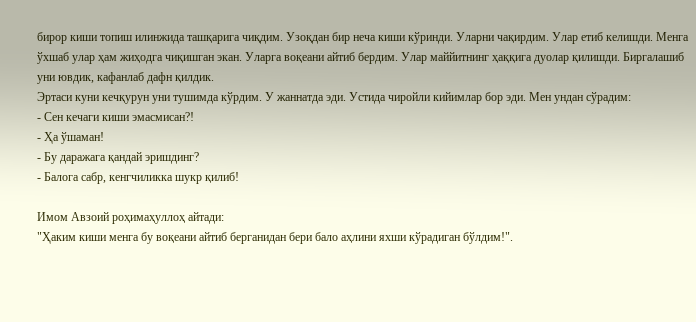бирор киши топиш илинжида ташқарига чиқдим. Узоқдан бир неча киши кўринди. Уларни чақирдим. Улар етиб келишди. Менга ўхшаб улар ҳам жиҳодга чиқишган экан. Уларга воқеани айтиб бердим. Улар маййитнинг ҳаққига дуолар қилишди. Биргалашиб уни ювдик, кафанлаб дафн қилдик.
Эртаси куни кечқурун уни тушимда кўрдим. У жаннатда эди. Устида чиройли кийимлар бор эди. Мен ундан сўрадим:
- Сен кечаги киши эмасмисан?!
- Ҳа ўшаман!
- Бу даражага қандай эришдинг?
- Балога сабр, кенгчиликка шукр қилиб!

Имом Авзоий роҳимаҳуллоҳ айтади:
"Ҳаким киши менга бу воқеани айтиб берганидан бери бало аҳлини яхши кўрадиган бўлдим!".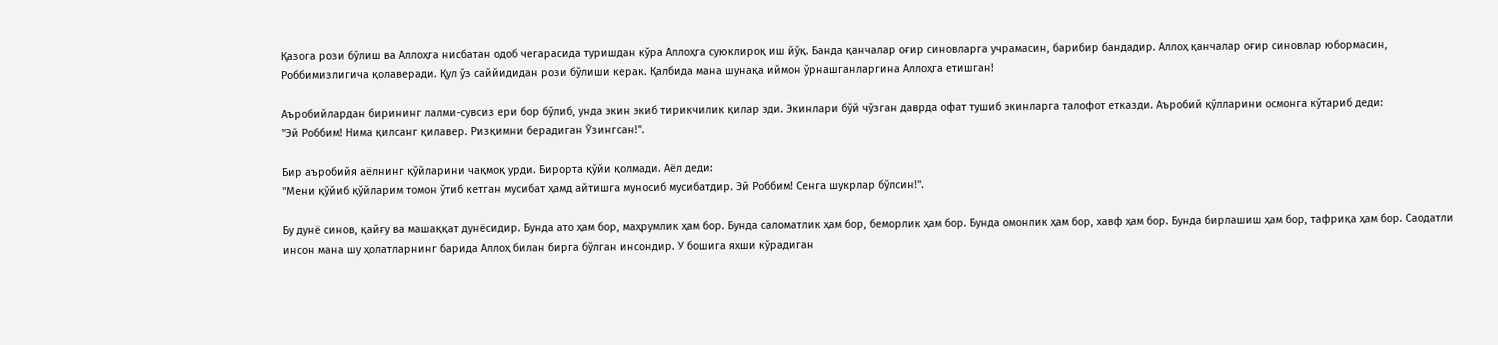Қазога рози бўлиш ва Аллоҳга нисбатан одоб чегарасида туришдан кўра Аллоҳга суюклироқ иш йўқ. Банда қанчалар оғир синовларга учрамасин, барибир бандадир. Аллоҳ қанчалар оғир синовлар юбормасин, Роббимизлигича қолаверади. Қул ўз саййидидан рози бўлиши керак. Қалбида мана шунақа иймон ўрнашганларгина Аллоҳга етишган!

Аъробийлардан бирининг лалми-сувсиз ери бор бўлиб, унда экин экиб тирикчилик қилар эди. Экинлари бўй чўзган даврда офат тушиб экинларга талофот етказди. Аъробий қўлларини осмонга кўтариб деди:
"Эй Роббим! Нима қилсанг қилавер. Ризқимни берадиган Ўзингсан!".

Бир аъробийя аёлнинг қўйларини чақмоқ урди. Бирорта қўйи қолмади. Аёл деди:
"Мени қўйиб қўйларим томон ўтиб кетган мусибат ҳамд айтишга муносиб мусибатдир. Эй Роббим! Сенга шукрлар бўлсин!".

Бу дунё синов, қайғу ва машаққат дунёсидир. Бунда ато ҳам бор, маҳрумлик ҳам бор. Бунда саломатлик ҳам бор, беморлик ҳам бор. Бунда омонлик ҳам бор, хавф ҳам бор. Бунда бирлашиш ҳам бор, тафриқа ҳам бор. Саодатли инсон мана шу ҳолатларнинг барида Аллоҳ билан бирга бўлган инсондир. У бошига яхши кўрадиган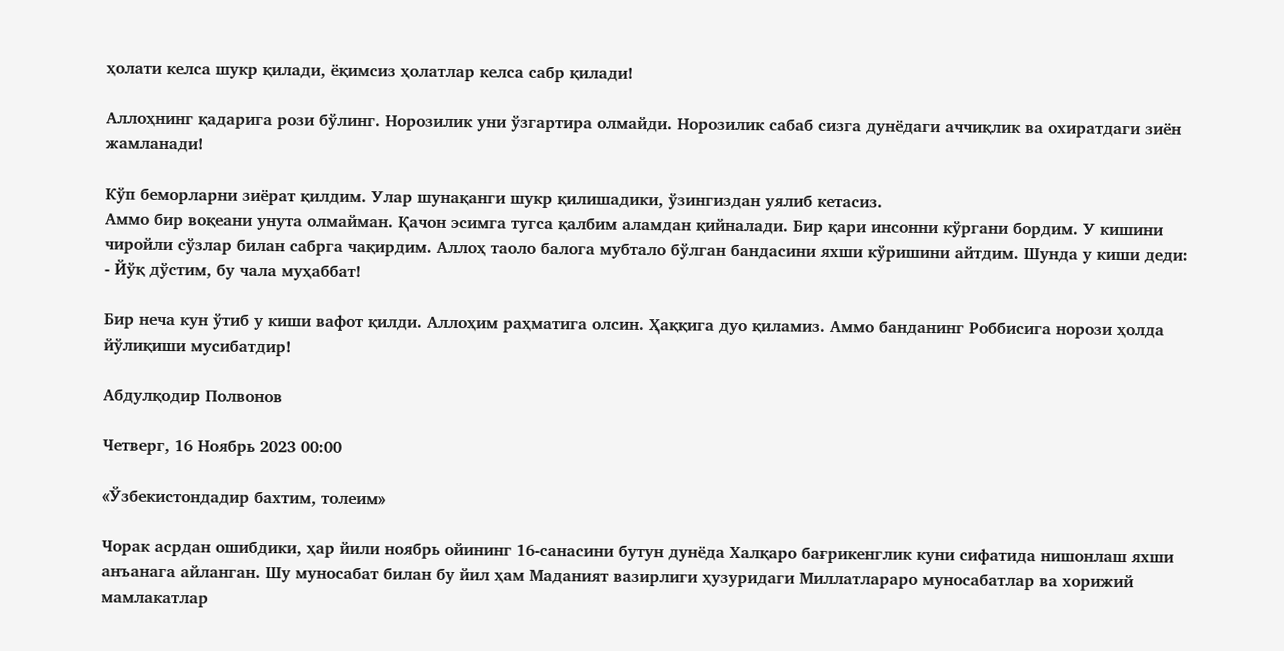ҳолати келса шукр қилади, ёқимсиз ҳолатлар келса сабр қилади!

Аллоҳнинг қадарига рози бўлинг. Норозилик уни ўзгартира олмайди. Норозилик сабаб сизга дунёдаги аччиқлик ва охиратдаги зиён жамланади!

Кўп беморларни зиёрат қилдим. Улар шунақанги шукр қилишадики, ўзингиздан уялиб кетасиз.
Аммо бир воқеани унута олмайман. Қачон эсимга тугса қалбим аламдан қийналади. Бир қари инсонни кўргани бордим. У кишини чиройли сўзлар билан сабрга чақирдим. Аллоҳ таоло балога мубтало бўлган бандасини яхши кўришини айтдим. Шунда у киши деди:
- Йўқ дўстим, бу чала муҳаббат!

Бир неча кун ўтиб у киши вафот қилди. Аллоҳим раҳматига олсин. Ҳаққига дуо қиламиз. Аммо банданинг Роббисига норози ҳолда йўлиқиши мусибатдир!

Абдулқодир Полвонов

Четверг, 16 Ноябрь 2023 00:00

«Ўзбекистондадир бахтим, толеим»

Чорак асрдан ошибдики, ҳар йили ноябрь ойининг 16-санасини бутун дунёда Халқаро бағрикенглик куни сифатида нишонлаш яхши анъанага айланган. Шу муносабат билан бу йил ҳам Маданият вазирлиги ҳузуридаги Миллатлараро муносабатлар ва хорижий мамлакатлар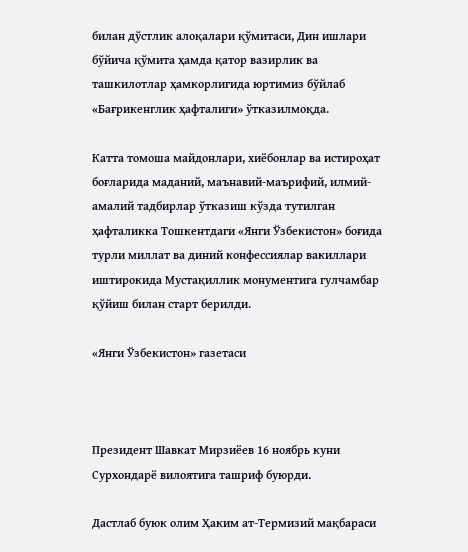билан дўстлик алоқалари қўмитаси, Дин ишлари бўйича қўмита ҳамда қатор вазирлик ва ташкилотлар ҳамкорлигида юртимиз бўйлаб «Бағрикенглик ҳафталиги» ўтказилмоқда.

Катта томоша майдонлари, хиёбонлар ва истироҳат боғларида маданий, маънавий-маърифий, илмий-амалий тадбирлар ўтказиш кўзда тутилган ҳафталикка Тошкентдаги «Янги Ўзбекистон» боғида турли миллат ва диний конфессиялар вакиллари иштирокида Мустақиллик монументига гулчамбар қўйиш билан старт берилди.

«Янги Ўзбекистон» газетаси



Президент Шавкат Мирзиёев 16 ноябрь куни Сурхондарё вилоятига ташриф буюрди.

Дастлаб буюк олим Ҳаким ат-Термизий мақбараси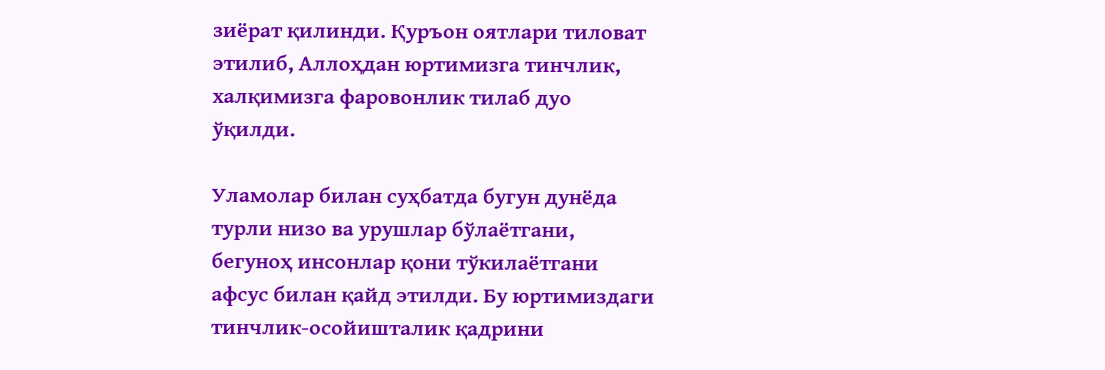зиёрат қилинди. Қуръон оятлари тиловат этилиб, Аллоҳдан юртимизга тинчлик, халқимизга фаровонлик тилаб дуо ўқилди.

Уламолар билан суҳбатда бугун дунёда турли низо ва урушлар бўлаётгани, бегуноҳ инсонлар қони тўкилаётгани афсус билан қайд этилди. Бу юртимиздаги тинчлик-осойишталик қадрини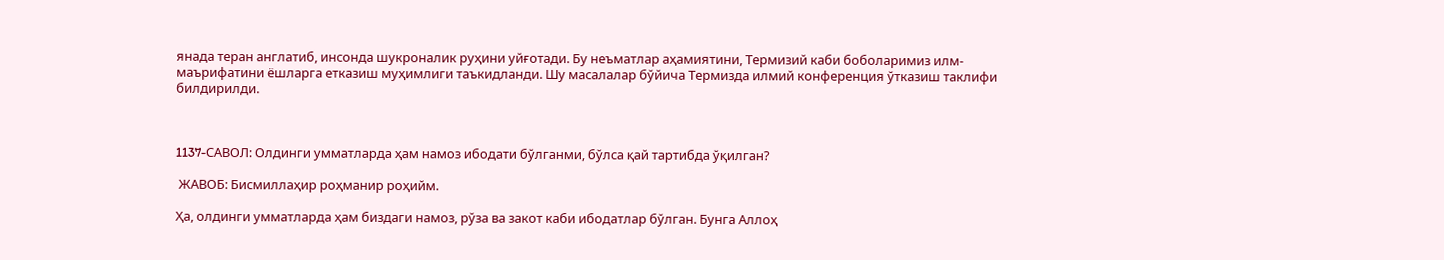янада теран англатиб, инсонда шукроналик руҳини уйғотади. Бу неъматлар аҳамиятини, Термизий каби боболаримиз илм-маърифатини ёшларга етказиш муҳимлиги таъкидланди. Шу масалалар бўйича Термизда илмий конференция ўтказиш таклифи билдирилди.



1137-CАВОЛ: Олдинги умматларда ҳам намоз ибодати бўлганми, бўлса қай тартибда ўқилган?

 ЖАВОБ: Бисмиллаҳир роҳманир роҳийм.

Ҳа, олдинги умматларда ҳам биздаги намоз, рўза ва закот каби ибодатлар бўлган. Бунга Аллоҳ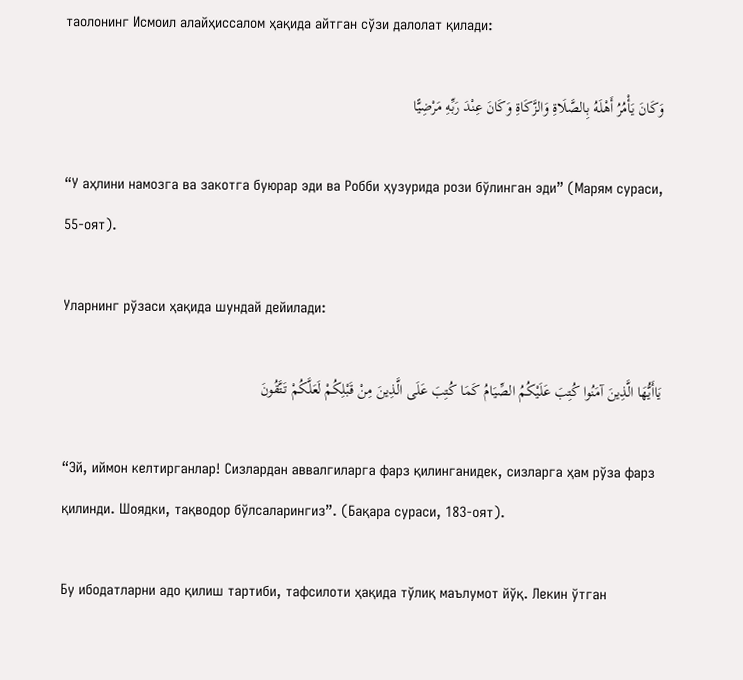таолонинг Исмоил алайҳиссалом ҳақида айтган сўзи далолат қилади:

وَكَانَ يَأْمُرُ أَهْلَهُ بِالصَّلَاةِ وَالزَّكَاةِ وَكَانَ عِنْدَ رَبِّهِ مَرْضِيًّا

“У аҳлини намозга ва закотга буюрар эди ва Робби ҳузурида рози бўлинган эди” (Марям сураси, 55-оят).

Уларнинг рўзаси ҳақида шундай дейилади:

يَاأَيُّهَا الَّذِينَ آمَنُوا كُتِبَ عَلَيْكُمُ الصِّيَامُ كَمَا كُتِبَ عَلَى الَّذِينَ مِنْ قَبْلِكُمْ لَعَلَّكُمْ تَتَّقُونَ

“Эй, иймон келтирганлар! Сизлардан аввалгиларга фарз қилинганидек, сизларга ҳам рўза фарз қилинди. Шоядки, тақводор бўлсаларингиз”. (Бақара сураси, 183-оят).

Бу ибодатларни адо қилиш тартиби, тафсилоти ҳақида тўлиқ маълумот йўқ. Лекин ўтган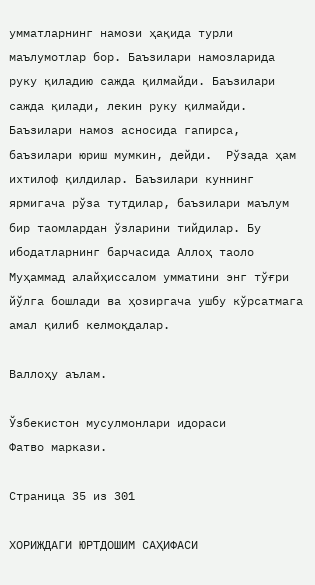умматларнинг намози ҳақида турли маълумотлар бор. Баъзилари намозларида руку қиладию сажда қилмайди. Баъзилари сажда қилади, лекин руку қилмайди. Баъзилари намоз асносида гапирса, баъзилари юриш мумкин, дейди.  Рўзада ҳам ихтилоф қилдилар. Баъзилари куннинг ярмигача рўза тутдилар, баъзилари маълум бир таомлардан ўзларини тийдилар. Бу ибодатларнинг барчасида Аллоҳ таоло Муҳаммад алайҳиссалом умматини энг тўғри йўлга бошлади ва ҳозиргача ушбу кўрсатмага амал қилиб келмоқдалар.

Валлоҳу аълам.

Ўзбекистон мусулмонлари идораси
Фатво маркази.

Страница 35 из 301

ХОРИЖДАГИ ЮРТДОШИМ САҲИФАСИ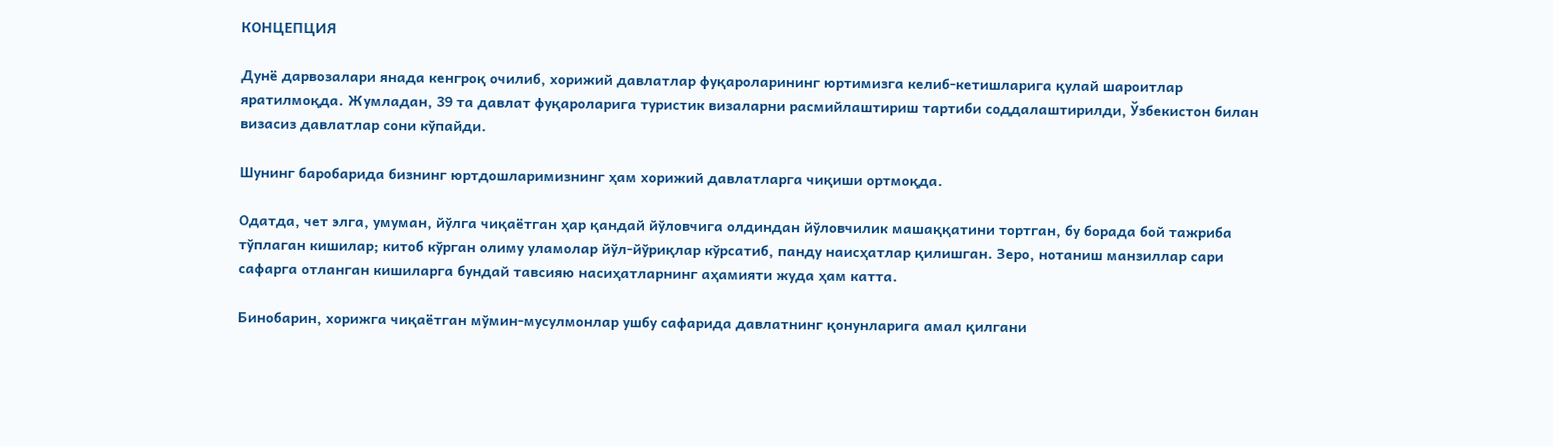КОНЦЕПЦИЯ

Дунё дарвозалари янада кенгроқ очилиб, хорижий давлатлар фуқароларининг юртимизга келиб-кетишларига қулай шароитлар яратилмоқда. Жумладан, 39 та давлат фуқароларига туристик визаларни расмийлаштириш тартиби соддалаштирилди, Ўзбекистон билан визасиз давлатлар сони кўпайди.

Шунинг баробарида бизнинг юртдошларимизнинг ҳам хорижий давлатларга чиқиши ортмоқда.

Одатда, чет элга, умуман, йўлга чиқаётган ҳар қандай йўловчига олдиндан йўловчилик машаққатини тортган, бу борада бой тажриба тўплаган кишилар; китоб кўрган олиму уламолар йўл-йўриқлар кўрсатиб, панду наисҳатлар қилишган. Зеро, нотаниш манзиллар сари сафарга отланган кишиларга бундай тавсияю насиҳатларнинг аҳамияти жуда ҳам катта.

Бинобарин, хорижга чиқаётган мўмин-мусулмонлар ушбу сафарида давлатнинг қонунларига амал қилгани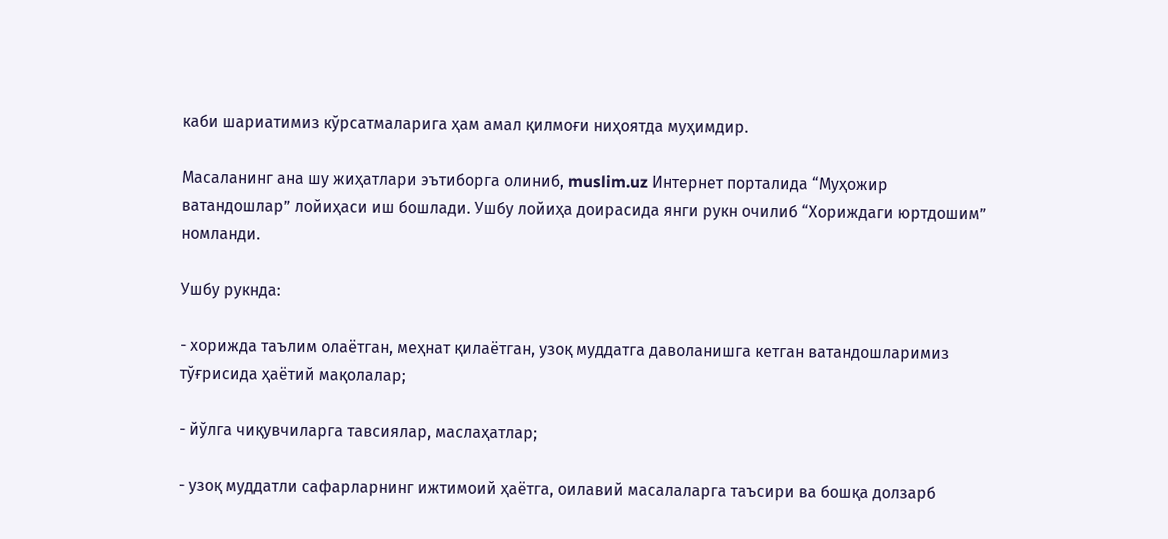каби шариатимиз кўрсатмаларига ҳам амал қилмоғи ниҳоятда муҳимдир.

Масаланинг ана шу жиҳатлари эътиборга олиниб, muslim.uz Интернет порталида “Муҳожир ватандошлар” лойиҳаси иш бошлади. Ушбу лойиҳа доирасида янги рукн очилиб “Хориждаги юртдошим” номланди.

Ушбу рукнда:

- хорижда таълим олаётган, меҳнат қилаётган, узоқ муддатга даволанишга кетган ватандошларимиз тўғрисида ҳаётий мақолалар;

- йўлга чиқувчиларга тавсиялар, маслаҳатлар;

- узоқ муддатли сафарларнинг ижтимоий ҳаётга, оилавий масалаларга таъсири ва бошқа долзарб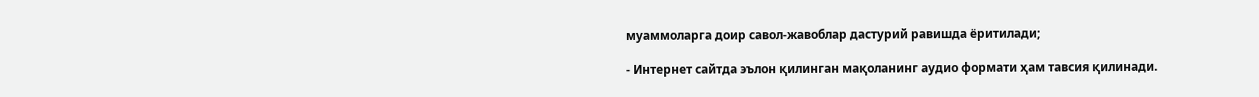муаммоларга доир савол-жавоблар дастурий равишда ёритилади;

- Интернет сайтда эълон қилинган мақоланинг аудио формати ҳам тавсия қилинади.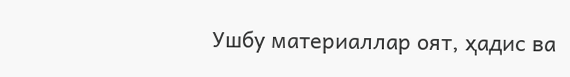Ушбу материаллар оят, ҳадис ва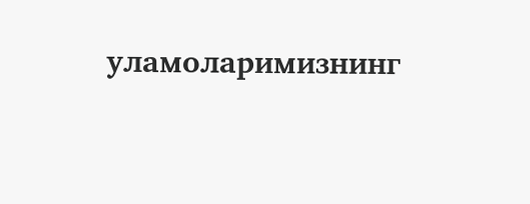уламоларимизнинг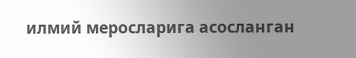илмий меросларига асосланган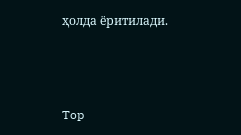ҳолда ёритилади.



Top